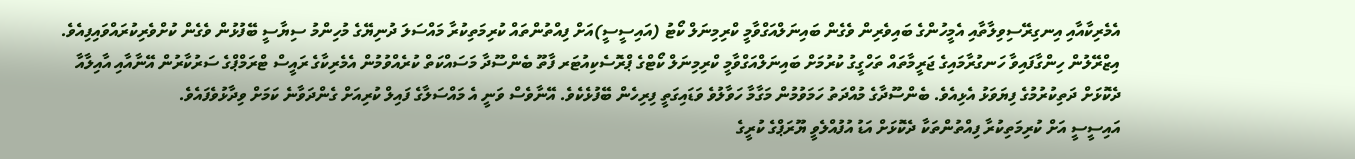އެމެރިކާއާއި އިނގިރޭސިވިލާތާއި އެމީހުންގެ ބައިވެރިން ވެގެން ބައިނަލްއަގްވާމީ ކްރިމިނަލް ކޯޓު (އައިސީސީ)އަށް ފިއްތުންތައް ކުރިމަތިކުރާ މައްސަލަ ދުނިޔޭގެ މުހިންމު ސިޔާސީ ބޭފުޅުން ވެގެން ކުށްވެރިކުރައްވައިފިއެވެ.
އިޒްރޭލުން ހިންގާފައިވާ ހަނގުރާމައިގެ ޖަރީމާތައް ތަހްގީގު ކުރުމަށް ބައިނަލްއަގްވާމީ ކްރިމިނަލް ކޯޓްގެ ޕްރޮސެކިއުޓަރ ފާތޫ ބެންސޫދާ މަސައްކަތް ކުރެއްވުމުން އެމެރިކާގެ ރައީސް ޓްރަމްޕްގެ ސަރުކާރުން އޭނާއާއި އާއިލާއާ ދެކޮޅަށް ދަތިކުރުމުގެ ފިޔަވަޅު އެޅިއެވެ. ބެންސޫދާގެ މުއްދަތު ހަމަވުމުން މަގާމާ ހަވާލުވެ ވަޑައިގަތީ ފިރިހެން ބޭފުޅެކެވެ. އޭނާވެސް ވަނީ އެ މައްސަލާގެ ފައިލް ކުރިއަށް ގެންދަވާނެ ކަމަށް ވިދާޅުވެފައެވެ.
އައިސީސީ އަށް ކުރިމަތިކުރާ ފިއްތުންތަކާ ދެކޮޅަށް އަޑު އުފުއްލެވީ ޔޫރަޕްގެ ކުރީގެ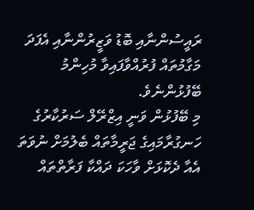ރައީސުންނާއި ބޮޑު ވަޒީރުންނާއި އެފަދަ މަގާމުތައް ފުރުއްވާފައިވާ މުހިންމު ބޭފުޅުންނެވެ.
މި ބޭފުޅުން ވަނީ އިޒްރޭލް ސަރުކާރުގެ ހަނގުރާމައިގެ ޖަރީމާތައް ބެލުމަށް ނުވަތަ އެއާ ދެކޮޅަށް ވާހަކަ ދައްކާ ފަރާތްތައް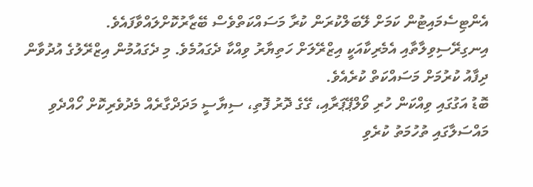އެންޓިސެމައިޓުން ކަމަށް ލޭބަލްކުރަން ކުރާ މަސައްކަތްވެސް ބޭޒާރުކޮށްލައްވާފައެވެ.
އިނގިރޭސިވިލާތާއި އެމެރިކާއަކީ އިޒްރޭލަށް ހަތިޔާރު ވިއްކާ ދެގައުމެވެ. މި ދެގައުމުން އިޒްރޭލުގެ އުދުވާން ދިފާއު ކުރުމަށް މަސައްކަތް ކުރެއެވެ.
ބޮޑު އަގުގައި ވިއްކަން ހުރި ވޯލްޕޭޕަރާއި، ގޭގެ ދޮރު ފޮތި، ސިޔާސީ މަދަދްގާރެއް މެދުވެރިކޮށް ހޯއްދެވި މައްސަލާގައި ތުހުމަތު ކުރެވި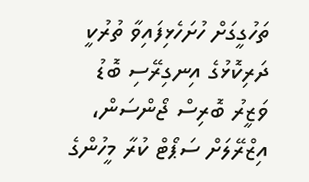ތަހުގީގަށް ހުށަހެޅިފައިވާ ތުރުކީ ދަރިކޮޅުގެ އިނގިރޭސި ބޮޑު ވަޒީރު ބޮރިސް ޖޯންސަން، އިޒްރޭލަށް ސަޕޯޓް ކުރާ މީހުންގެ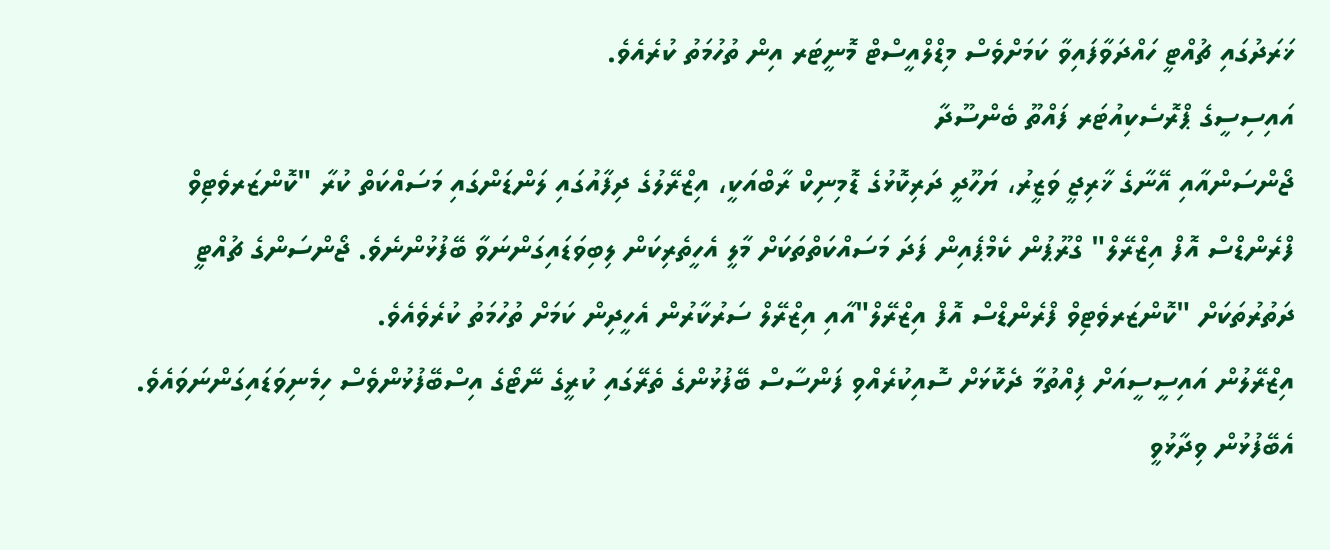ޚަރަދުގައި ޗުއްޓީ ހައްދަވާފައިވާ ކަމަށްވެސް މިޑްލްއީސްޓް މޮނީޓަރ އިން ތުހުމަތު ކުރެއެވެ.
އައިސިސީގެ ޕްރޮސެކިއުޓަރ ފައްތޫ ބެންސޫދާ
ޖޯންސަންއާއި އޭނާގެ ޚާރިޖީ ވަޒީރު، ޔަހޫދީ ދަރިކޮޅުގެ ޑޮމިނިކް ރާބްއަކީ، އިޒްރޭލުގެ ދިފާއުގައި ލަންޑަންގައި މަސައްކަތް ކުރާ "ކޮންޒަރވެޓިވް ފްރެންޑްސް އޮފް އިޒްރޭލް" ގްރޫޕުން ކެމްޕެއިން ފަދަ މަސައްކަތްތަކަށް މާލީ އެހީތެރިކަން ލިބިވަޑައިގަންނަވާ ބޭފުޅުންނެވެ. ޖޯންސަންގެ ޗުއްޓީ ދަތުރުތަކަށް "ކޮންޒަރވެޓިވް ފްރެންޑްސް އޮފް އިޒްރޭލް"އާއި އިޒްރޭލް ސަރުކާރުން އެހީދިން ކަމަށް ތުހުމަތު ކުރެވެއެވެ.
އިޒްރޭލުން އައިސީސީއަށް ފިއްތުމާ ދެކޮޅަށް ސޮއިކުރެއްވި ފަންސާސް ބޭފުޅުންގެ ތެރޭގައި ކުރީގެ ނޭޓޯގެ އިސްބޭފުޅުންވެސް ހިމެނިވަޑައިގަންނަވައެވެ. އެބޭފުޅުން ވިދާޅުވީ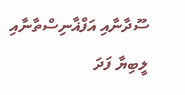ސޫދާނާއި އަފްޣާނިސްތާނާއި ލީބިޔާ ފަދަ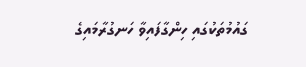ގައުމުތަކުގައި ހިންގާފައިވާ ހަނގުރާމައިގެ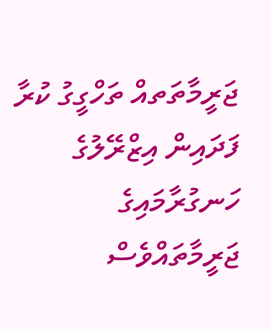ޖަރީމާތަތއް ތަހްގީގު ކުރާ ފަދައިން އިޒްރޭލުގެ ހަނގުރާމައިގެ ޖަރީމާތައްވެސް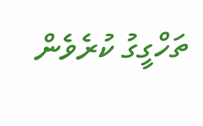ތަހްގީގު ކުރެވެން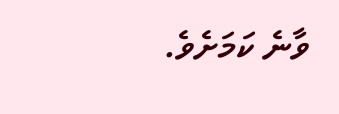ވާނެ ކަމަށެވެ.